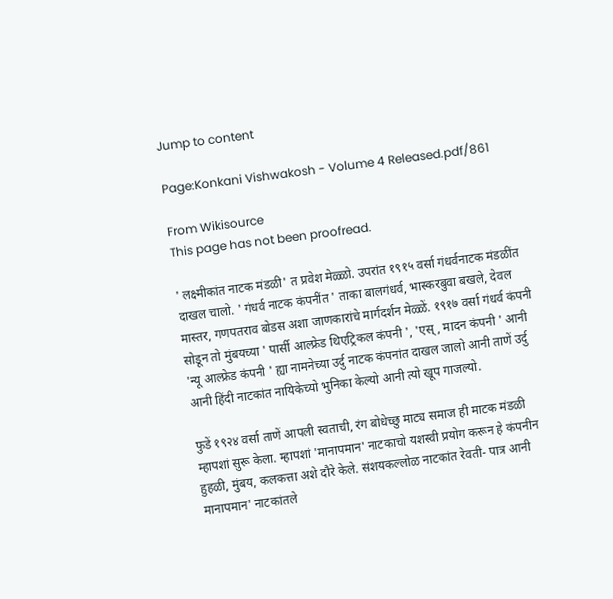Jump to content

Page:Konkani Vishwakosh - Volume 4 Released.pdf/861

From Wikisource
This page has not been proofread.

' लक्ष्मीकांत नाटक मंडळी' त प्रवेश मेळ्ळो. उपरांत १९१५ वर्सा गंधर्वनाटक मंडळींत दाखल चालो. ' गंधर्व नाटक कंपनींत ' ताका बालगंधर्व, भास्करबुवा बखले, देवल मास्तर, गणपतराव बोडस अशा जाणकारांचे मार्गदर्शन मेळ्ळें. १९१७ वर्सा गंधर्व कंपनी सोडून तो मुंबयच्या ' पार्सी आल्फ्रेड थिएट्रिकल कंपनी ', 'एस्, मादन कंपनी ' आनी 'न्यू आल्फ्रेड कंपनी ' ह्या नामनेच्या उर्दु नाटक कंपनांत दाखल जालो आनी ताणें उर्दु आनी हिंदी नाटकांत नायिकेच्यो भुनिका केल्यो आनी त्यो खूप गाजल्यो.

फुडें १९२४ वर्सा ताणें आपली स्वताची, रंग बोधेच्छु माट्य समाज ही माटक मंडळी म्हापशां सुरू केला. म्हापशां 'मानापमान' नाटकाचो यशस्वी प्रयोग करून हे कंपनीन हुहळी, मुंबय, कलकत्ता अशे दौरे केले. संशयकल्लोळ नाटकांत रेवती- पात्र आनी मानापमान' नाटकांतले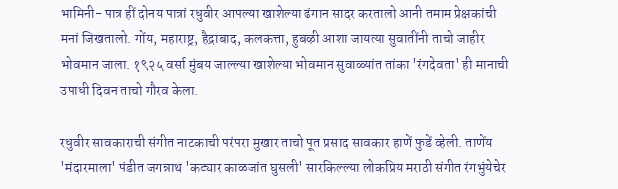भामिनी- पात्र हीं दोनय पात्रां रधुवीर आपल्या खाशेल्या ढंगान सादर करतालो आनी तमाम प्रेक्षकांची मनां जिखतालो. गोंय, महाराष्ट्र, हैद्राबाद, कलकत्ता, हुबऴी आशा जायत्या सुवातींनी ताचो जाहीर भोवमान जाला. १९२५ वर्सा मुंबय जाल्ल्या खाशेल्या भोवमान सुवाळ्यांत तांका 'रंगदेवता' ही मानाची उपाधी दिवन ताचो गौरव केला.

रधुवीर सावकाराची संगीत नाटकाची परंपरा मुखार ताचो पूत प्रसाद सावकार हाणें फुडें व्हेली. ताणेंय 'मंदारमाला' पंडीत जगन्नाथ 'कट्यार काळजांत घुसली' सारकिल्ल्या लोकप्रिय मराठी संगीत रंगभुंयेचेर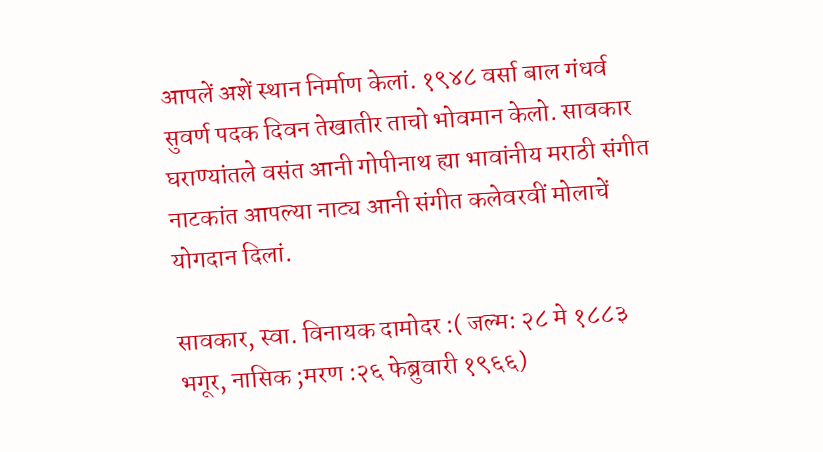आपलें अशें स्थान निर्माण केलां. १९४८ वर्सा बाल गंधर्व सुवर्ण पदक दिवन तेखातीर ताचो भोवमान केलो. सावकार घराण्यांतले वसंत आनी गोपीनाथ ह्या भावांनीय मराठी संगीत नाटकांत आपल्या नाट्य आनी संगीत कलेवरवीं मोलाचें योगदान दिलां.

सावकार, स्वा. विनायक दामोदर :( जल्म: २८ मे १८८३ भगूर, नासिक ;मरण :२६ फेब्रुवारी १९६६)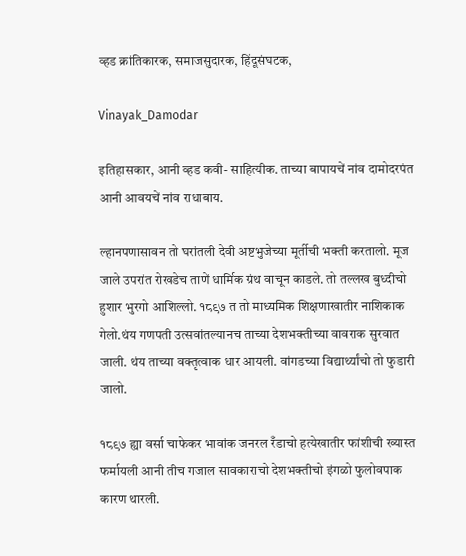व्हड क्रांतिकारक, समाजसुदारक, हिंदूसंघटक,

Vinayak_Damodar

इतिहासकार, आनी व्हड कवी- साहित्यीक. ताच्या बापायचें नांव दामोदरपंत आनी आवयचें नांव राधाबाय.

ल्हानपणासावन तो घरांतली देवी अष्टभुजेच्या मूर्तीची भक्ती करतालो. मूज जाले उपरांत रोखडेच ताणें धार्मिक ग्रंथ वाचून काडले. तो तल्लख बुध्दीचो हुशार भुरगो आशिल्लो. १८९७ त तो माध्यमिक शिक्षणाखातीर नाशिकाक गेलो.थंय गणपती उत्सवांतल्यानच ताच्या देशभक्तीच्या वावराक सुरवात जाली. थंय ताच्या वक्तृत्वाक धार आयली. वांगडच्या विद्यार्थ्यांचो तो फुडारी जालो.

१८९७ ह्या वर्सा चाफेकर भावांक जनरल रँडाचो हत्येखातीर फांशीची ख्यास्त फर्मायली आनी तीच गजाल सावकाराचो देशभक्तीचो इंगळो फुलोवपाक कारण थारली.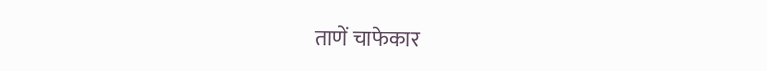ताणें चाफेकार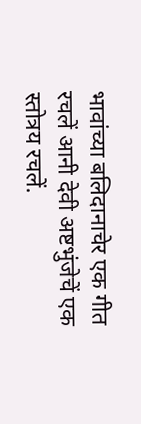भावांच्या बलिदानाचेर एक गीत रचलें आनी देवी अष्टभुंजेचें एक स्तोत्रय रचलें.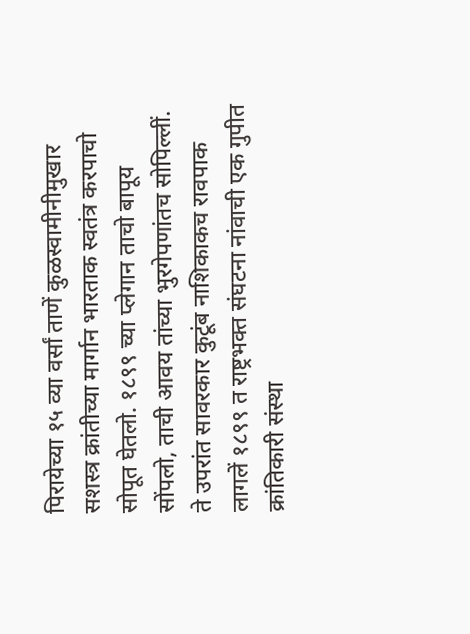पिरायेच्या १५ व्या वर्सां ताणें कुळस्वामीनीमुखार सशस्त्र क्रांतीच्या मार्गान भारताक स्वतंत्र करपाचो सोपूत घेतलो. १८९९ च्या प्लेगान ताचो बापूय सोंपलो, ताची आवय तांच्या भुरगेपणांतच सोपिल्लीं. ते उपरांत सावरकार कुटूंब नाशिकाकच रावपाक लागलें १८९९ त राष्ट्रभक्त संघटना नांवाची एक गुपीत क्रांतिकारी संस्था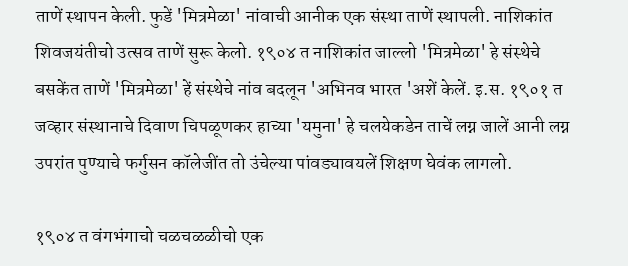ताणें स्थापन केली. फुडें 'मित्रमेळा' नांवाची आनीक एक संस्था ताणें स्थापली. नाशिकांत शिवजयंतीचो उत्सव ताणें सुरू केलो. १९०४ त नाशिकांत जाल्लो 'मित्रमेळा' हे संस्थेचे बसकेंत ताणें 'मित्रमेळा' हें संस्थेचे नांव बदलून 'अभिनव भारत 'अशें केलें. इ.स. १९०१ त जव्हार संस्थानाचे दिवाण चिपळूणकर हाच्या 'यमुना' हे चलयेकडेन ताचें लग्न जालें आनी लग्न उपरांत पुण्याचे फर्गुसन कॉलेजींत तो उंचेल्या पांवड्यावयलें शिक्षण घेवंक लागलो.

१९०४ त वंगभंगाचो चळचळळीचो एक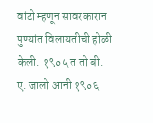वांटो म्हणून सावरकारान पुण्यांत विलायतीची होळी केली. १९०५ त तो बी. ए. जालो आनी १९०६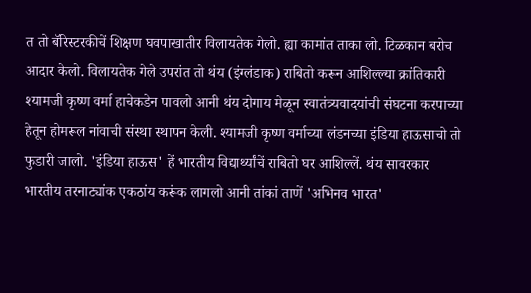त तो बॅरिस्टरकीचें शिक्षण घवपाखातीर विलायतेक गेलो. ह्या कामांत ताका लो. टिळकान बरोच आदार केलो. विलायतेक गेले उपरांत तो थंय (इंग्लंडाक) राबितो करून आशिल्ल्या क्रांतिकारी श्यामजी कृष्ण वर्मा हाचेकडेन पावलो आनी थंय दोगाय मेळून स्वातंत्र्यवादयांची संघटना करपाच्या हेतून होमरूल नांवाची संस्था स्थापन केली. श्यामजी कृष्ण वर्माच्या लंडनच्या इंडिया हाऊसाचो तो फुडारी जालो. 'इंडिया हाऊस' हें भारतीय विद्यार्थ्यांचें राबितो घर आशिल्लें. थंय सावरकार भारतीय तरनाट्यांक एकठांय करूंक लागलो आनी तांकां ताणें 'अभिनव भारत'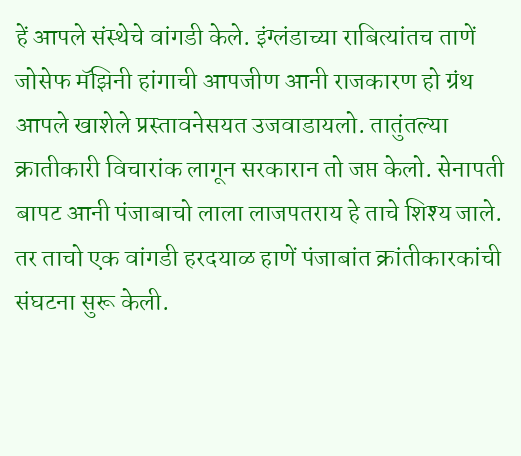हें आपले संस्थेचे वांगडी केले. इंग्लंडाच्या राबित्यांतच ताणें जोसेफ मॅझिनी हांगाची आपजीण आनी राजकारण हो ग्रंथ आपले खाशेले प्रस्तावनेसयत उजवाडायलो. तातुंतल्या क्रातीकारी विचारांक लागून सरकारान तो जप्त केलो. सेनापती बापट आनी पंजाबाचो लाला लाजपतराय हे ताचे शिश्य जाले. तर ताचो एक वांगडी हरदयाळ हाणें पंजाबांत क्रांतीकारकांची संघटना सुरू केली.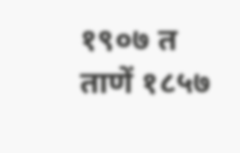१९०७ त ताणें १८५७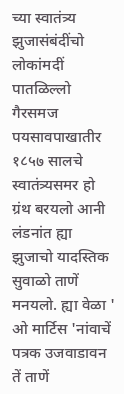च्या स्वातंत्र्य झुजासंबंदींचो लोकांमदीं पातळिल्लो गैरसमज पयसावपाखातीर १८५७ सालचे स्वातंत्र्यसमर हो ग्रंथ बरयलो आनी लंडनांत ह्या झुजाचो यादस्तिक सुवाळो ताणें मनयलो. ह्या वेळा ' ओ मार्टिस 'नांवाचें पत्रक उजवाडावन तें ताणें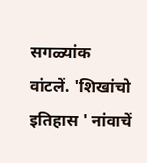सगळ्यांक वांटलें. 'शिखांचो इतिहास ' नांवाचें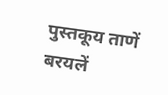पुस्तकूय ताणें बरयलें